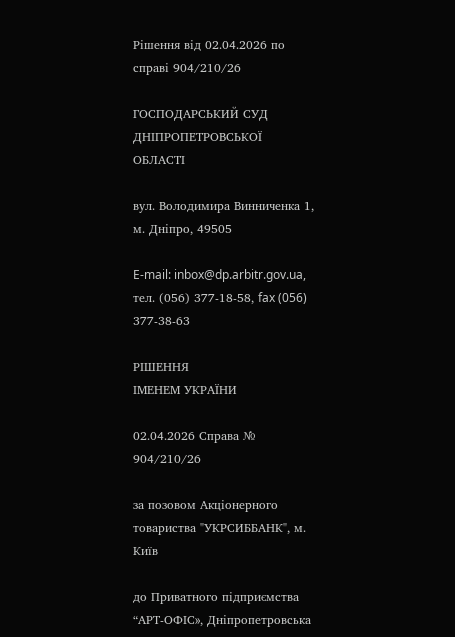Рішення від 02.04.2026 по справі 904/210/26

ГОСПОДАРСЬКИЙ СУД
ДНІПРОПЕТРОВСЬКОЇ ОБЛАСТІ

вул. Володимира Винниченка 1, м. Дніпро, 49505

E-mail: inbox@dp.arbitr.gov.ua, тел. (056) 377-18-58, fax (056) 377-38-63

РІШЕННЯ
ІМЕНЕМ УКРАЇНИ

02.04.2026 Справа № 904/210/26

за позовом Акціонерного товариства "УКРСИББАНК", м. Київ

до Приватного підприємства “АРТ-ОФІС», Дніпропетровська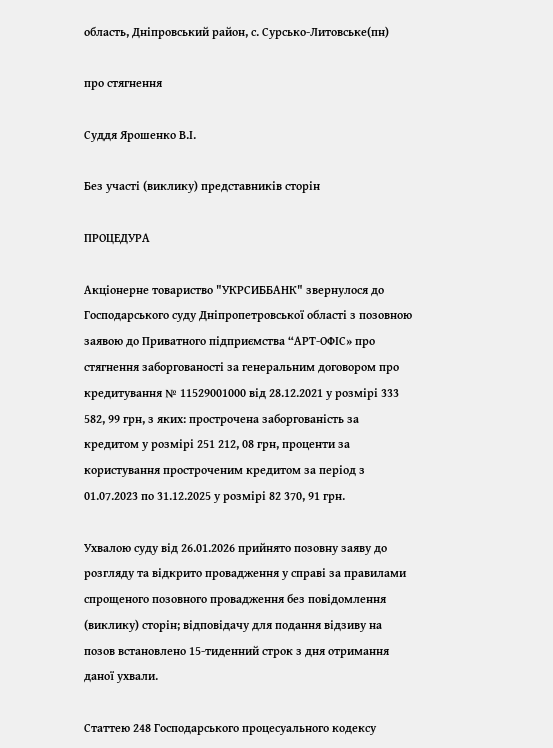область, Дніпровський район, с. Сурсько-Литовське(пн)

про стягнення

Суддя Ярошенко В.І.

Без участі (виклику) представників сторін

ПРОЦЕДУРА

Акціонерне товариство "УКРСИББАНК" звернулося до Господарського суду Дніпропетровської області з позовною заявою до Приватного підприємства “АРТ-ОФІС» про стягнення заборгованості за генеральним договором про кредитування № 11529001000 від 28.12.2021 у розмірі 333 582, 99 грн, з яких: прострочена заборгованість за кредитом у розмірі 251 212, 08 грн, проценти за користування простроченим кредитом за період з 01.07.2023 по 31.12.2025 у розмірі 82 370, 91 грн.

Ухвалою суду від 26.01.2026 прийнято позовну заяву до розгляду та відкрито провадження у справі за правилами спрощеного позовного провадження без повідомлення (виклику) сторін; відповідачу для подання відзиву на позов встановлено 15-тиденний строк з дня отримання даної ухвали.

Статтею 248 Господарського процесуального кодексу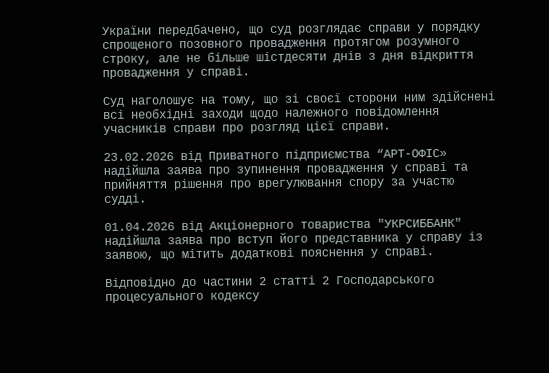України передбачено, що суд розглядає справи у порядку спрощеного позовного провадження протягом розумного строку, але не більше шістдесяти днів з дня відкриття провадження у справі.

Суд наголошує на тому, що зі своєї сторони ним здійснені всі необхідні заходи щодо належного повідомлення учасників справи про розгляд цієї справи.

23.02.2026 від Приватного підприємства “АРТ-ОФІС» надійшла заява про зупинення провадження у справі та прийняття рішення про врегулювання спору за участю судді.

01.04.2026 від Акціонерного товариства "УКРСИББАНК" надійшла заява про вступ його представника у справу із заявою, що мітить додаткові пояснення у справі.

Відповідно до частини 2 статті 2 Господарського процесуального кодексу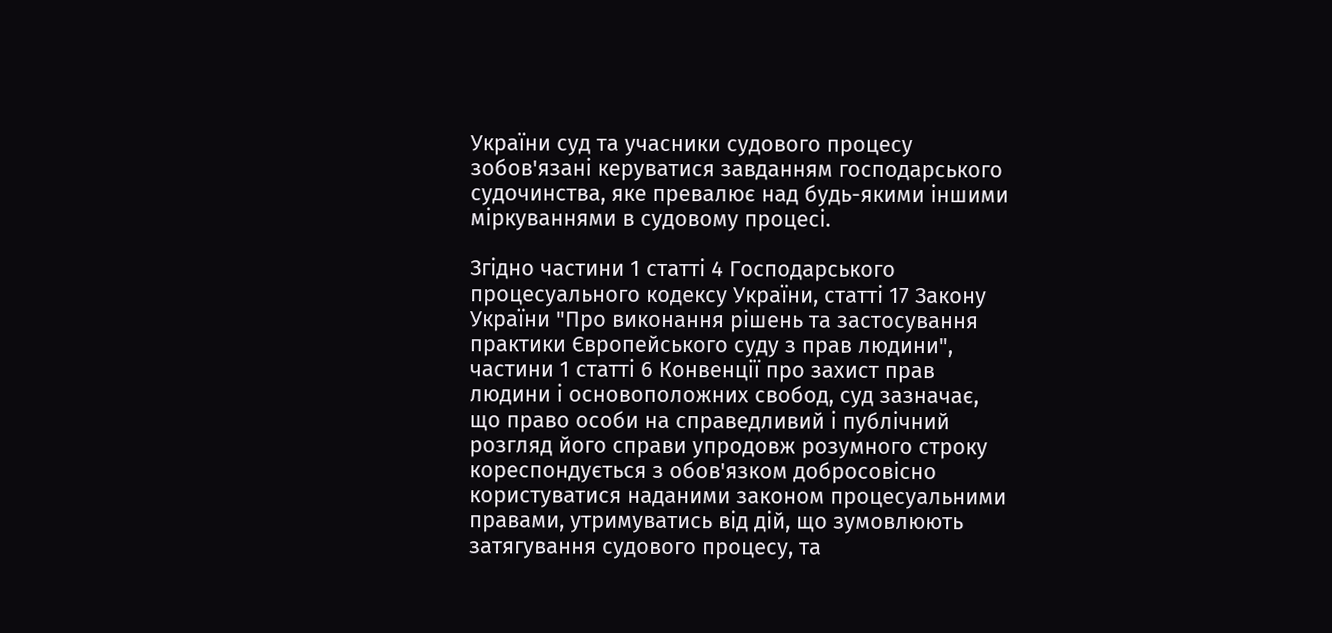України суд та учасники судового процесу зобов'язані керуватися завданням господарського судочинства, яке превалює над будь-якими іншими міркуваннями в судовому процесі.

Згідно частини 1 статті 4 Господарського процесуального кодексу України, статті 17 Закону України "Про виконання рішень та застосування практики Європейського суду з прав людини", частини 1 статті 6 Конвенції про захист прав людини і основоположних свобод, суд зазначає, що право особи на справедливий і публічний розгляд його справи упродовж розумного строку кореспондується з обов'язком добросовісно користуватися наданими законом процесуальними правами, утримуватись від дій, що зумовлюють затягування судового процесу, та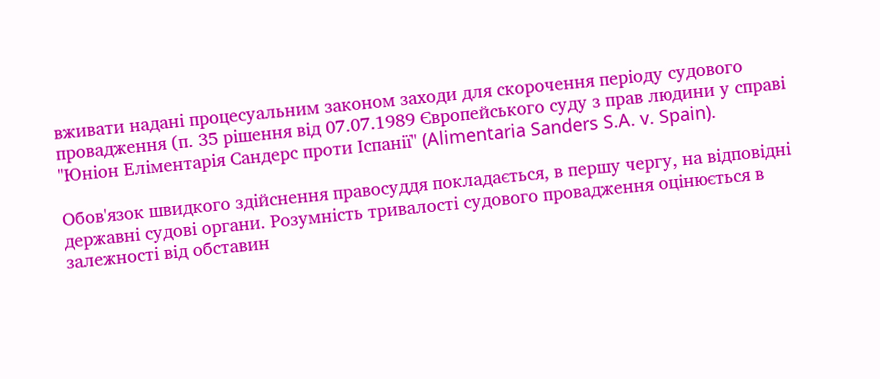вживати надані процесуальним законом заходи для скорочення періоду судового провадження (п. 35 рішення від 07.07.1989 Європейського суду з прав людини у справі "Юніон Еліментарія Сандерс проти Іспанії" (Alimentaria Sanders S.A. v. Spain).

Обов'язок швидкого здійснення правосуддя покладається, в першу чергу, на відповідні державні судові органи. Розумність тривалості судового провадження оцінюється в залежності від обставин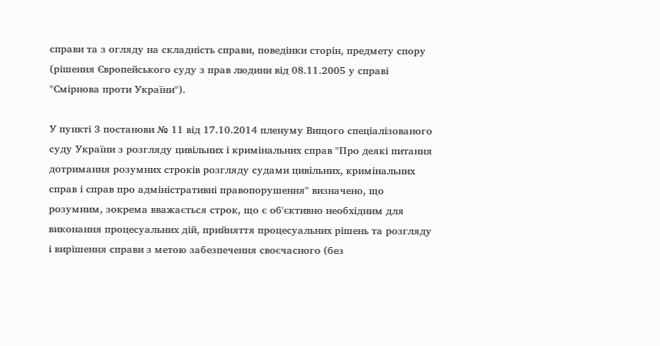справи та з огляду на складність справи, поведінки сторін, предмету спору (рішення Європейського суду з прав людини від 08.11.2005 у справі "Смірнова проти України").

У пункті 3 постанови № 11 від 17.10.2014 пленуму Вищого спеціалізованого суду України з розгляду цивільних і кримінальних справ "Про деякі питання дотримання розумних строків розгляду судами цивільних, кримінальних справ і справ про адміністративні правопорушення" визначено, що розумним, зокрема вважається строк, що є об'єктивно необхідним для виконання процесуальних дій, прийняття процесуальних рішень та розгляду і вирішення справи з метою забезпечення своєчасного (без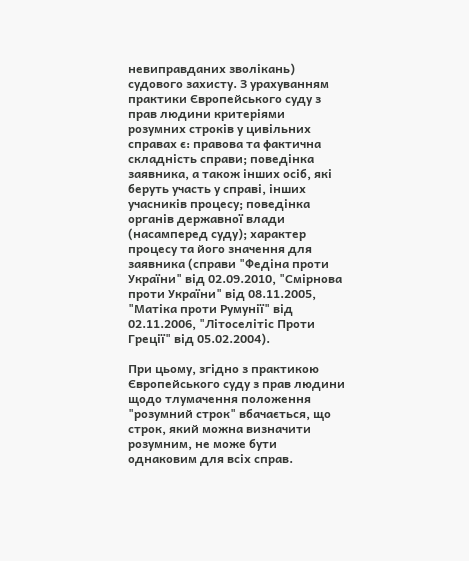невиправданих зволікань) судового захисту. З урахуванням практики Європейського суду з прав людини критеріями розумних строків у цивільних справах є: правова та фактична складність справи; поведінка заявника, а також інших осіб, які беруть участь у справі, інших учасників процесу; поведінка органів державної влади (насамперед суду); характер процесу та його значення для заявника (справи "Федіна проти України" від 02.09.2010, "Смірнова проти України" від 08.11.2005, "Матіка проти Румунії" від 02.11.2006, "Літоселітіс Проти Греції" від 05.02.2004).

При цьому, згідно з практикою Європейського суду з прав людини щодо тлумачення положення "розумний строк" вбачається, що строк, який можна визначити розумним, не може бути однаковим для всіх справ.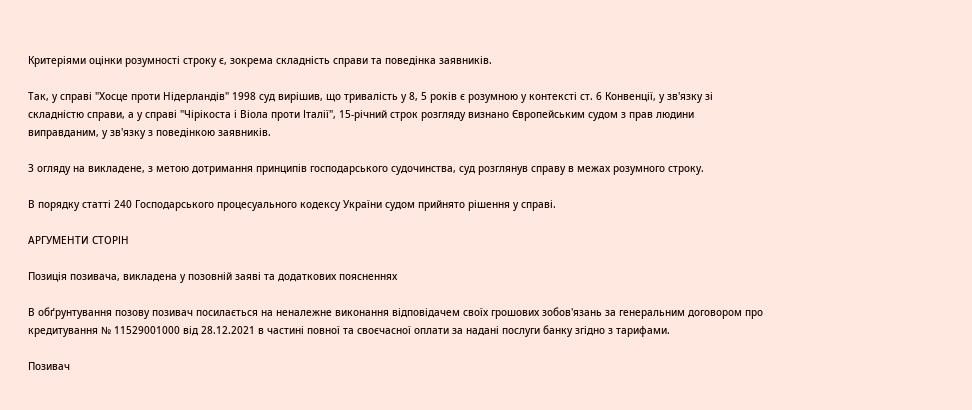Критеріями оцінки розумності строку є, зокрема складність справи та поведінка заявників.

Так, у справі "Хосце проти Нідерландів" 1998 суд вирішив, що тривалість у 8, 5 років є розумною у контексті ст. 6 Конвенції, у зв'язку зі складністю справи, а у справі "Чірікоста і Віола проти Італії", 15-річний строк розгляду визнано Європейським судом з прав людини виправданим, у зв'язку з поведінкою заявників.

З огляду на викладене, з метою дотримання принципів господарського судочинства, суд розглянув справу в межах розумного строку.

В порядку статті 240 Господарського процесуального кодексу України судом прийнято рішення у справі.

АРГУМЕНТИ СТОРІН

Позиція позивача, викладена у позовній заяві та додаткових поясненнях

В обґрунтування позову позивач посилається на неналежне виконання відповідачем своїх грошових зобов'язань за генеральним договором про кредитування № 11529001000 від 28.12.2021 в частині повної та своєчасної оплати за надані послуги банку згідно з тарифами.

Позивач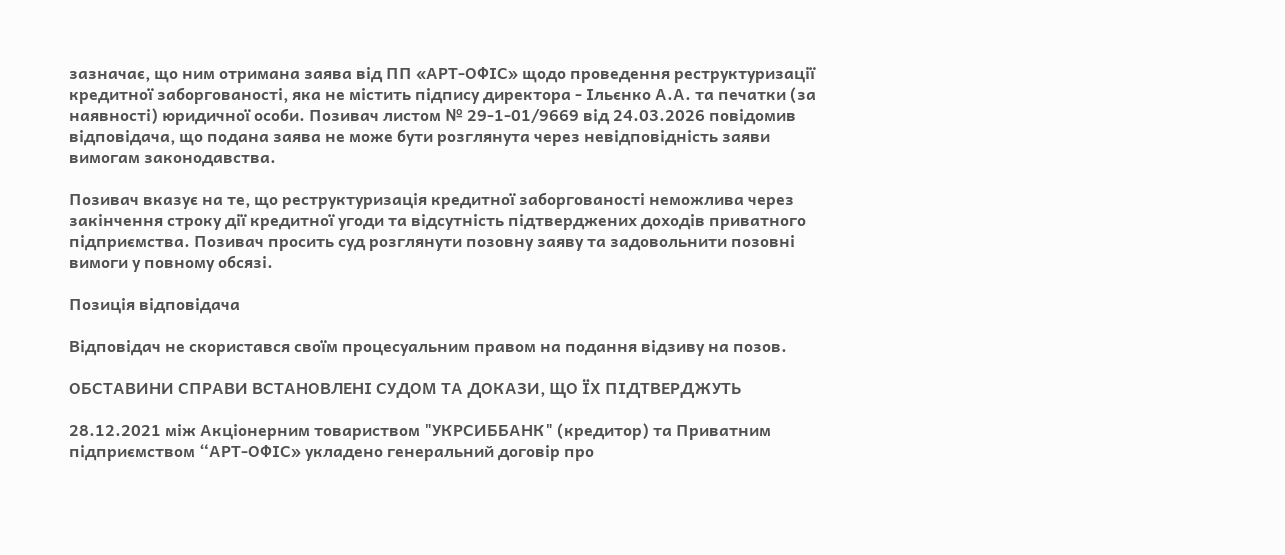зазначає, що ним отримана заява від ПП «АРТ-ОФІС» щодо проведення реструктуризації кредитної заборгованості, яка не містить підпису директора - Ільєнко А.А. та печатки (за наявності) юридичної особи. Позивач листом № 29-1-01/9669 від 24.03.2026 повідомив відповідача, що подана заява не може бути розглянута через невідповідність заяви вимогам законодавства.

Позивач вказує на те, що реструктуризація кредитної заборгованості неможлива через закінчення строку дії кредитної угоди та відсутність підтверджених доходів приватного підприємства. Позивач просить суд розглянути позовну заяву та задовольнити позовні вимоги у повному обсязі.

Позиція відповідача

Відповідач не скористався своїм процесуальним правом на подання відзиву на позов.

ОБСТАВИНИ СПРАВИ ВСТАНОВЛЕНІ СУДОМ ТА ДОКАЗИ, ЩО ЇХ ПІДТВЕРДЖУТЬ

28.12.2021 між Акціонерним товариством "УКРСИББАНК" (кредитор) та Приватним підприємством “АРТ-ОФІС» укладено генеральний договір про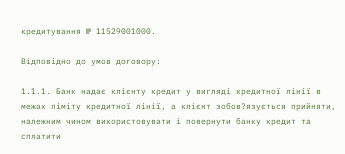кредитування № 11529001000.

Відповідно до умов договору:

1.1.1. Банк надає клієнту кредит у вигляді кредитної лінії в межах ліміту кредитної лінії, а клієнт зобов?язується прийняти, належним чином використовувати і повернути банку кредит та сплатити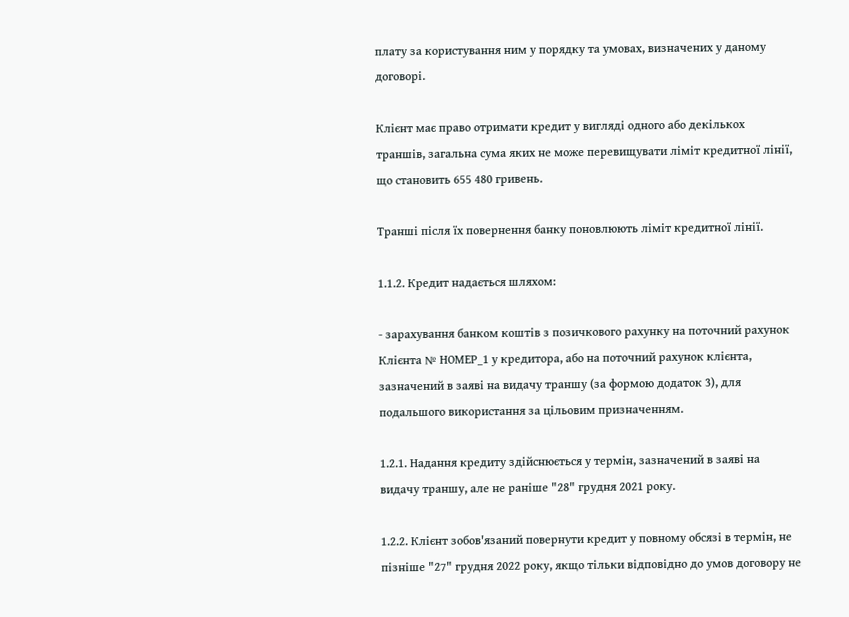плату за користування ним у порядку та умовах, визначених у даному договорі.

Клієнт має право отримати кредит у вигляді одного або декількох траншів, загальна сума яких не може перевищувати ліміт кредитної лінії, що становить 655 480 гривень.

Транші після їх повернення банку поновлюють ліміт кредитної лінії.

1.1.2. Кредит надається шляхом:

- зарахування банком коштів з позичкового рахунку на поточний рахунок Клієнта № НОМЕР_1 у кредитора, або на поточний рахунок клієнта, зазначений в заяві на видачу траншу (за формою додаток 3), для подальшого використання за цільовим призначенням.

1.2.1. Надання кредиту здійснюється у термін, зазначений в заяві на видачу траншу, але не раніше "28" грудня 2021 року.

1.2.2. Клієнт зобов'язаний повернути кредит у повному обсязі в термін, не пізніше "27" грудня 2022 року, якщо тільки відповідно до умов договору не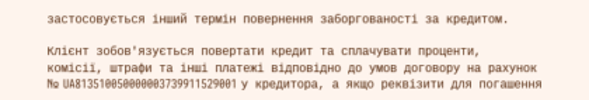застосовується інший термін повернення заборгованості за кредитом.

Клієнт зобов'язується повертати кредит та сплачувати проценти, комісії, штрафи та інші платежі відповідно до умов договору на рахунок № UA813510050000003739911529001 у кредитора, а якщо реквізити для погашення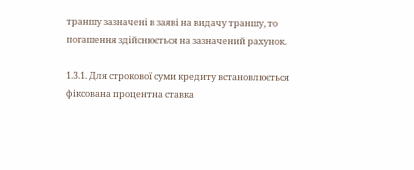траншу зазначені в заяві на видачу траншу, то погашення здійснюється на зазначений рахунок.

1.3.1. Для строкової суми кредиту встановлюється фіксована процентна ставка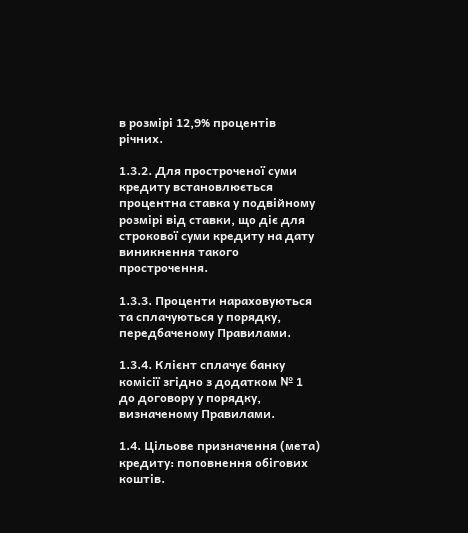в розмірі 12,9% процентів річних.

1.3.2. Для простроченої суми кредиту встановлюється процентна ставка у подвійному розмірі від ставки, що діє для строкової суми кредиту на дату виникнення такого прострочення.

1.3.3. Проценти нараховуються та сплачуються у порядку, передбаченому Правилами.

1.3.4. Клієнт сплачує банку комісії згідно з додатком № 1 до договору у порядку, визначеному Правилами.

1.4. Цільове призначення (мета) кредиту: поповнення обігових коштів.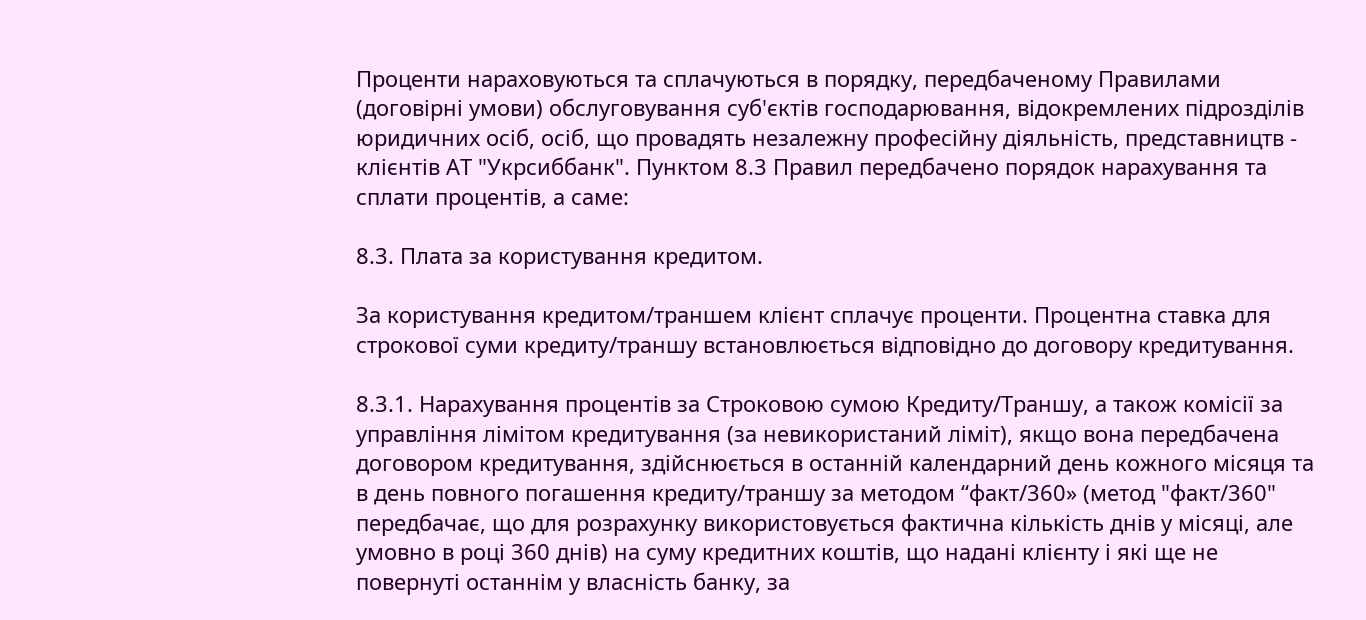Проценти нараховуються та сплачуються в порядку, передбаченому Правилами (договірні умови) обслуговування суб'єктів господарювання, відокремлених підрозділів юридичних осіб, осіб, що провадять незалежну професійну діяльність, представництв - клієнтів АТ "Укрсиббанк". Пунктом 8.3 Правил передбачено порядок нарахування та сплати процентів, а саме:

8.3. Плата за користування кредитом.

За користування кредитом/траншем клієнт сплачує проценти. Процентна ставка для строкової суми кредиту/траншу встановлюється відповідно до договору кредитування.

8.3.1. Нарахування процентів за Строковою сумою Кредиту/Траншу, а також комісії за управління лімітом кредитування (за невикористаний ліміт), якщо вона передбачена договором кредитування, здійснюється в останній календарний день кожного місяця та в день повного погашення кредиту/траншу за методом “факт/360» (метод "факт/360" передбачає, що для розрахунку використовується фактична кількість днів у місяці, але умовно в році 360 днів) на суму кредитних коштів, що надані клієнту і які ще не повернуті останнім у власність банку, за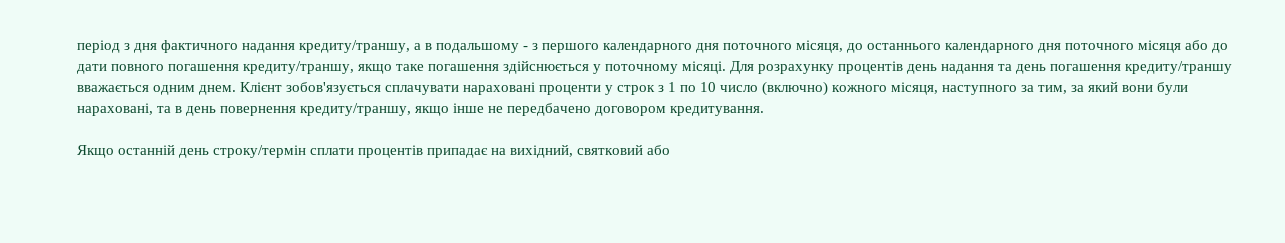період з дня фактичного надання кредиту/траншу, а в подальшому - з першого календарного дня поточного місяця, до останнього календарного дня поточного місяця або до дати повного погашення кредиту/траншу, якщо таке погашення здійснюється у поточному місяці. Для розрахунку процентів день надання та день погашення кредиту/траншу вважається одним днем. Клієнт зобов'язується сплачувати нараховані проценти у строк з 1 по 10 число (включно) кожного місяця, наступного за тим, за який вони були нараховані, та в день повернення кредиту/траншу, якщо інше не передбачено договором кредитування.

Якщо останній день строку/термін сплати процентів припадає на вихідний, святковий або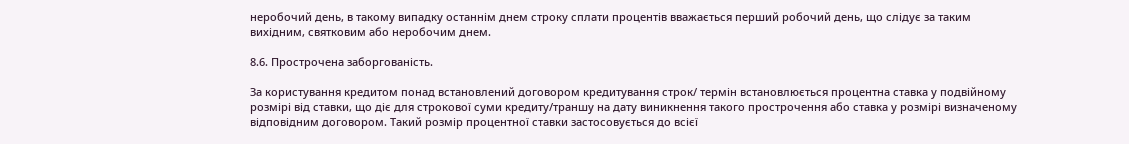неробочий день, в такому випадку останнім днем строку сплати процентів вважається перший робочий день, що слідує за таким вихідним, святковим або неробочим днем.

8.6. Прострочена заборгованість.

За користування кредитом понад встановлений договором кредитування строк/ термін встановлюється процентна ставка у подвійному розмірі від ставки, що діє для строкової суми кредиту/траншу на дату виникнення такого прострочення або ставка у розмірі визначеному відповідним договором. Такий розмір процентної ставки застосовується до всієї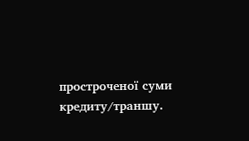простроченої суми кредиту/траншу.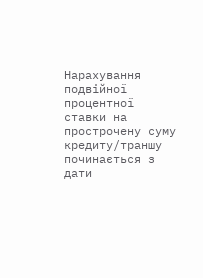Нарахування подвійної процентної ставки на прострочену суму кредиту/траншу починається з дати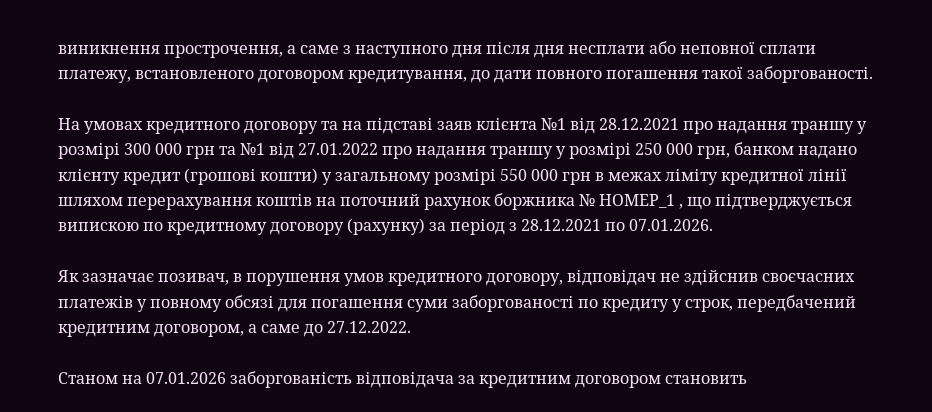виникнення прострочення, а саме з наступного дня після дня несплати або неповної сплати платежу, встановленого договором кредитування, до дати повного погашення такої заборгованості.

На умовах кредитного договору та на підставі заяв клієнта №1 від 28.12.2021 про надання траншу у розмірі 300 000 грн та №1 від 27.01.2022 про надання траншу у розмірі 250 000 грн, банком надано клієнту кредит (грошові кошти) у загальному розмірі 550 000 грн в межах ліміту кредитної лінії шляхом перерахування коштів на поточний рахунок боржника № НОМЕР_1 , що підтверджується випискою по кредитному договору (рахунку) за період з 28.12.2021 по 07.01.2026.

Як зазначає позивач, в порушення умов кредитного договору, відповідач не здійснив своєчасних платежів у повному обсязі для погашення суми заборгованості по кредиту у строк, передбачений кредитним договором, а саме до 27.12.2022.

Станом на 07.01.2026 заборгованість відповідача за кредитним договором становить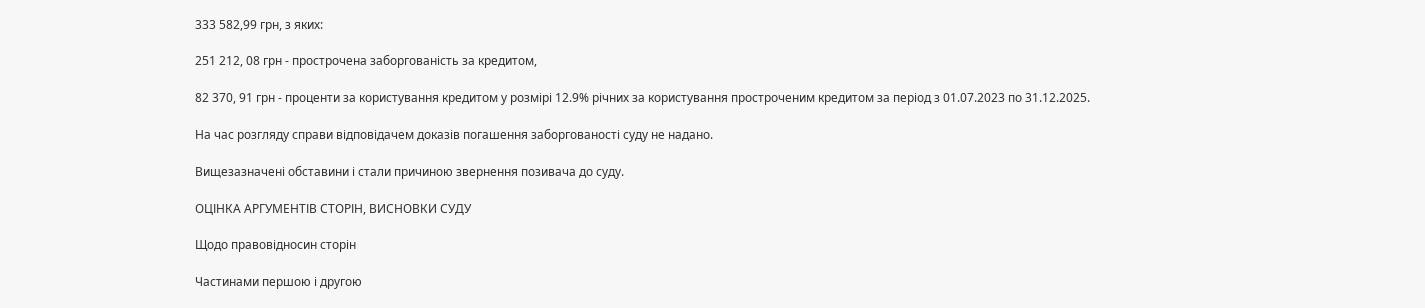333 582,99 грн, з яких:

251 212, 08 грн - прострочена заборгованість за кредитом,

82 370, 91 грн - проценти за користування кредитом у розмірі 12.9% річних за користування простроченим кредитом за період з 01.07.2023 по 31.12.2025.

На час розгляду справи відповідачем доказів погашення заборгованості суду не надано.

Вищезазначені обставини і стали причиною звернення позивача до суду.

ОЦІНКА АРГУМЕНТІВ СТОРІН, ВИСНОВКИ СУДУ

Щодо правовідносин сторін

Частинами першою і другою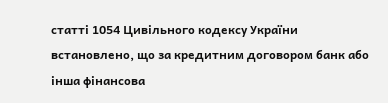статті 1054 Цивільного кодексу України встановлено, що за кредитним договором банк або інша фінансова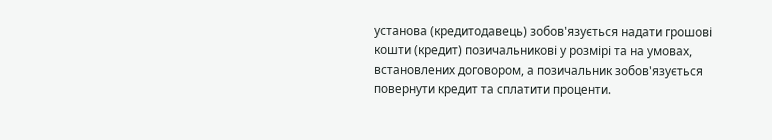установа (кредитодавець) зобов'язується надати грошові кошти (кредит) позичальникові у розмірі та на умовах, встановлених договором, а позичальник зобов'язується повернути кредит та сплатити проценти.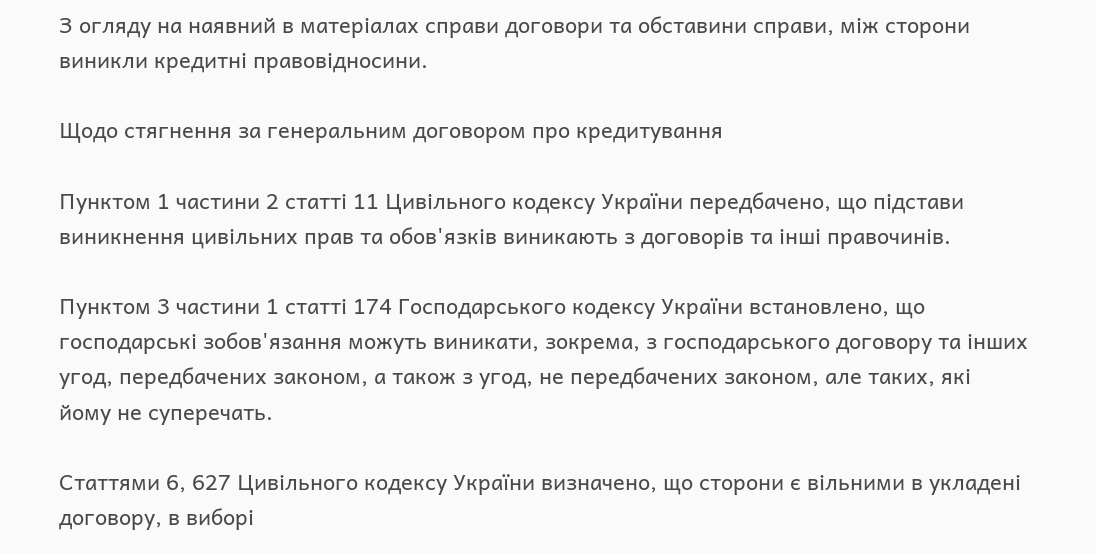З огляду на наявний в матеріалах справи договори та обставини справи, між сторони виникли кредитні правовідносини.

Щодо стягнення за генеральним договором про кредитування

Пунктом 1 частини 2 статті 11 Цивільного кодексу України передбачено, що підстави виникнення цивільних прав та обов'язків виникають з договорів та інші правочинів.

Пунктом 3 частини 1 статті 174 Господарського кодексу України вcтановлено, що господарські зобов'язання можуть виникати, зокрема, з господарського договору та інших угод, передбачених законом, а також з угод, не передбачених законом, але таких, які йому не суперечать.

Статтями 6, 627 Цивільного кодексу України визначено, що сторони є вільними в укладені договору, в виборі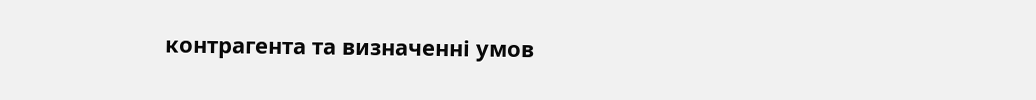контрагента та визначенні умов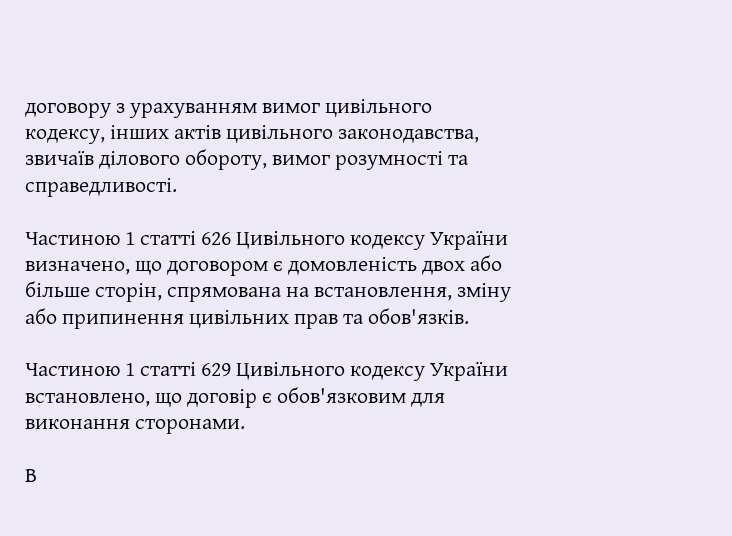договору з урахуванням вимог цивільного кодексу, інших актів цивільного законодавства, звичаїв ділового обороту, вимог розумності та справедливості.

Частиною 1 статті 626 Цивільного кодексу України визначено, що договором є домовленість двох або більше сторін, спрямована на встановлення, зміну або припинення цивільних прав та обов'язків.

Частиною 1 статті 629 Цивільного кодексу України встановлено, що договір є обов'язковим для виконання сторонами.

В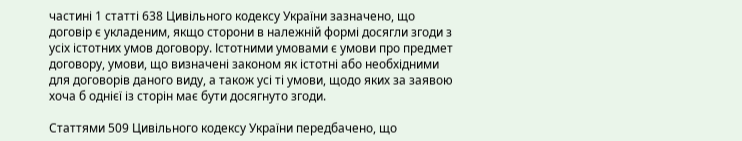частині 1 статті 638 Цивільного кодексу України зазначено, що договір є укладеним, якщо сторони в належній формі досягли згоди з усіх істотних умов договору. Істотними умовами є умови про предмет договору, умови, що визначені законом як істотні або необхідними для договорів даного виду, а також усі ті умови, щодо яких за заявою хоча б однієї із сторін має бути досягнуто згоди.

Статтями 509 Цивільного кодексу України передбачено, що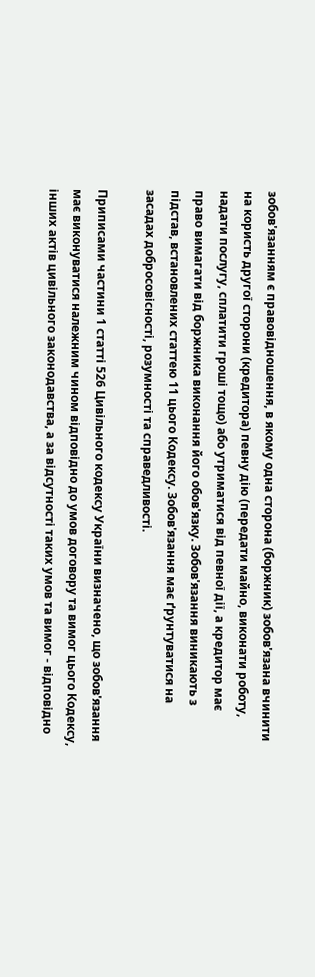зобов'язанням є правовідношення, в якому одна сторона (боржник) зобов'язана вчинити на користь другої сторони (кредитора) певну дію (передати майно, виконати роботу, надати послугу, сплатити гроші тощо) або утриматися від певної дії, а кредитор має право вимагати від боржника виконання його обов'язку. Зобов'язання виникають з підстав, встановлених статтею 11 цього Кодексу. Зобов'язання має ґрунтуватися на засадах добросовісності, розумності та справедливості.

Приписами частини 1 статті 526 Цивільного кодексу України визначено, що зобов'язання має виконуватися належним чином відповідно до умов договору та вимог цього Кодексу, інших актів цивільного законодавства, а за відсутності таких умов та вимог - відповідно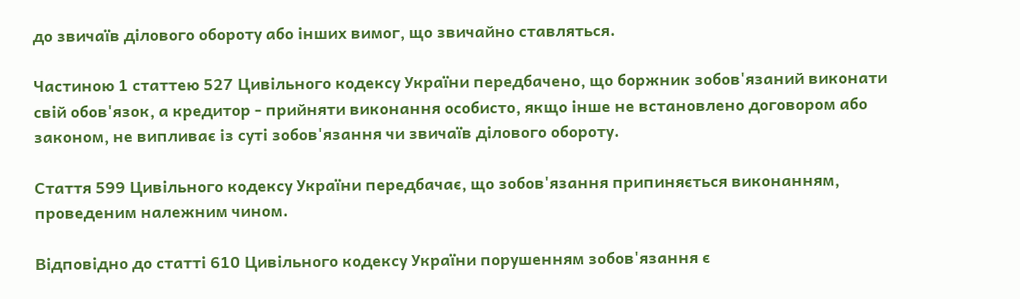до звичаїв ділового обороту або інших вимог, що звичайно ставляться.

Частиною 1 статтею 527 Цивільного кодексу України передбачено, що боржник зобов'язаний виконати свій обов'язок, а кредитор - прийняти виконання особисто, якщо інше не встановлено договором або законом, не випливає із суті зобов'язання чи звичаїв ділового обороту.

Стаття 599 Цивільного кодексу України передбачає, що зобов'язання припиняється виконанням, проведеним належним чином.

Відповідно до статті 610 Цивільного кодексу України порушенням зобов'язання є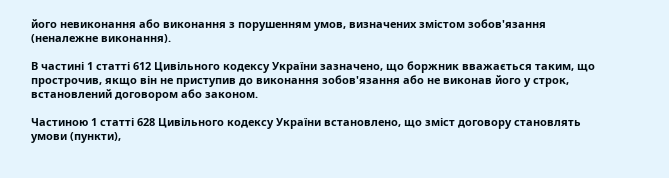його невиконання або виконання з порушенням умов, визначених змістом зобов'язання (неналежне виконання).

В частині 1 статті 612 Цивільного кодексу України зазначено, що боржник вважається таким, що прострочив, якщо він не приступив до виконання зобов'язання або не виконав його у строк, встановлений договором або законом.

Частиною 1 статті 628 Цивільного кодексу України встановлено, що зміст договору становлять умови (пункти),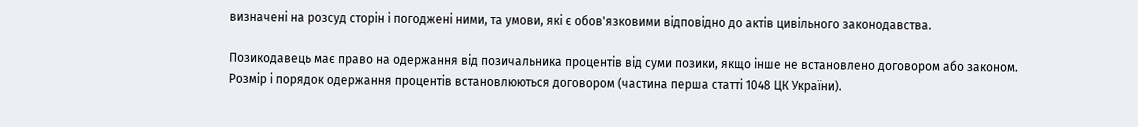визначені на розсуд сторін і погоджені ними, та умови, які є обов'язковими відповідно до актів цивільного законодавства.

Позикодавець має право на одержання від позичальника процентів від суми позики, якщо інше не встановлено договором або законом. Розмір і порядок одержання процентів встановлюються договором (частина перша статті 1048 ЦК України).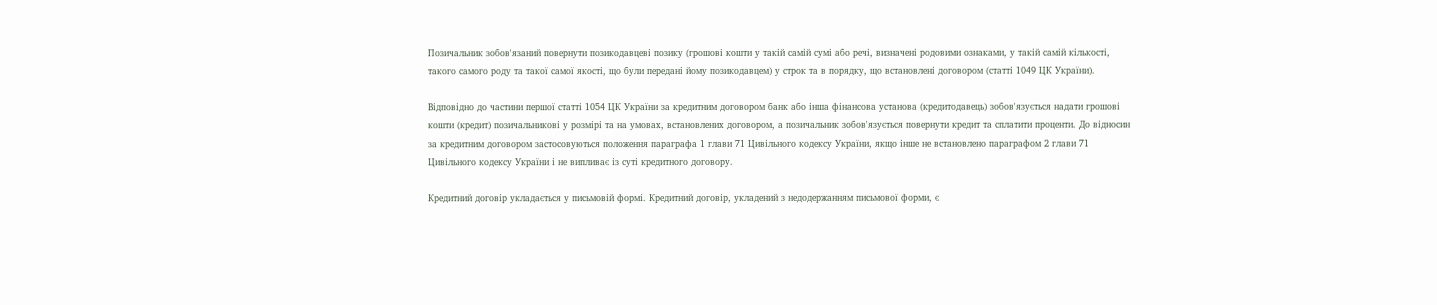Позичальник зобов'язаний повернути позикодавцеві позику (грошові кошти у такій самій сумі або речі, визначені родовими ознаками, у такій самій кількості, такого самого роду та такої самої якості, що були передані йому позикодавцем) у строк та в порядку, що встановлені договором (статті 1049 ЦК України).

Відповідно до частини першої статті 1054 ЦК України за кредитним договором банк або інша фінансова установа (кредитодавець) зобов'язується надати грошові кошти (кредит) позичальникові у розмірі та на умовах, встановлених договором, а позичальник зобов'язується повернути кредит та сплатити проценти. До відносин за кредитним договором застосовуються положення параграфа 1 глави 71 Цивільного кодексу України, якщо інше не встановлено параграфом 2 глави 71 Цивільного кодексу України і не випливає із суті кредитного договору.

Кредитний договір укладається у письмовій формі. Кредитний договір, укладений з недодержанням письмової форми, є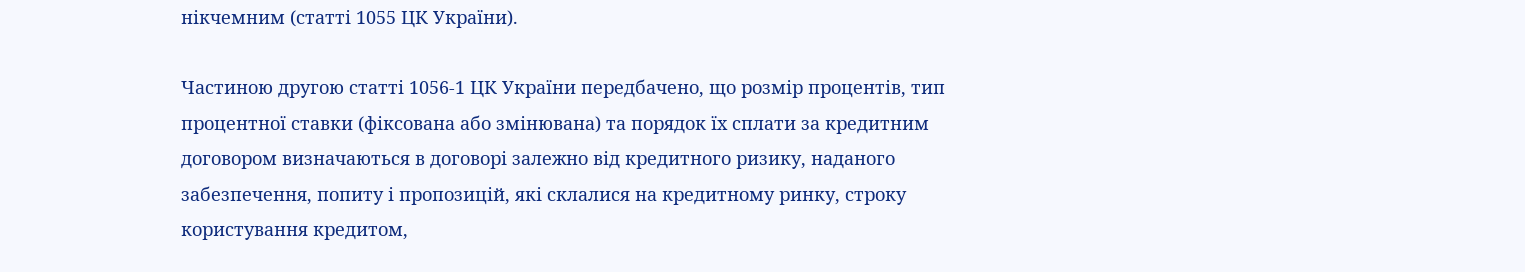нікчемним (статті 1055 ЦК України).

Частиною другою статті 1056-1 ЦК України передбачено, що розмір процентів, тип процентної ставки (фіксована або змінювана) та порядок їх сплати за кредитним договором визначаються в договорі залежно від кредитного ризику, наданого забезпечення, попиту і пропозицій, які склалися на кредитному ринку, строку користування кредитом,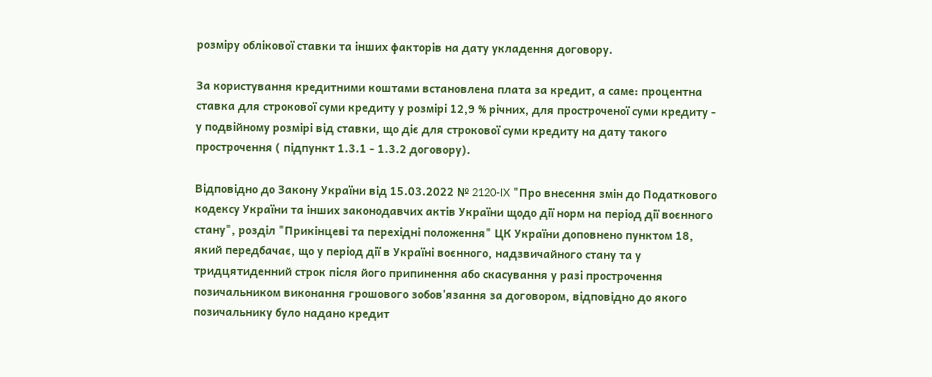розміру облікової ставки та інших факторів на дату укладення договору.

За користування кредитними коштами встановлена плата за кредит, а саме: процентна ставка для строкової суми кредиту у розмірі 12,9 % річних, для простроченої суми кредиту - у подвійному розмірі від ставки, що діє для строкової суми кредиту на дату такого прострочення ( підпункт 1.3.1 - 1.3.2 договору).

Відповідно до Закону України від 15.03.2022 № 2120-IX "Про внесення змін до Податкового кодексу України та інших законодавчих актів України щодо дії норм на період дії воєнного стану", розділ "Прикінцеві та перехідні положення" ЦК України доповнено пунктом 18, який передбачає, що у період дії в Україні воєнного, надзвичайного стану та у тридцятиденний строк після його припинення або скасування у разі прострочення позичальником виконання грошового зобов'язання за договором, відповідно до якого позичальнику було надано кредит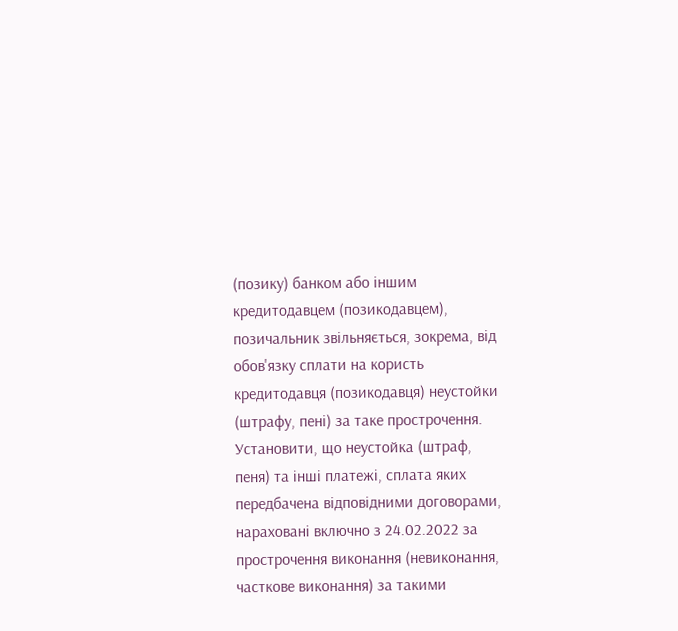(позику) банком або іншим кредитодавцем (позикодавцем), позичальник звільняється, зокрема, від обов'язку сплати на користь кредитодавця (позикодавця) неустойки (штрафу, пені) за таке прострочення. Установити, що неустойка (штраф, пеня) та інші платежі, сплата яких передбачена відповідними договорами, нараховані включно з 24.02.2022 за прострочення виконання (невиконання, часткове виконання) за такими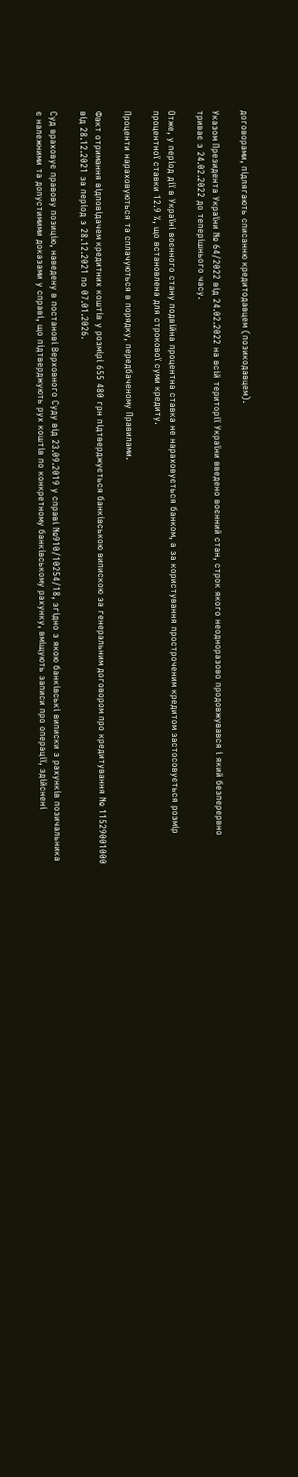договорами, підлягають списанню кредитодавцем (позикодавцем).

Указом Президента України № 64/2022 від 24.02.2022 на всій території України введено воєнний стан, строк якого неодноразово продовжувався і який безперервно триває з 24.02.2022 до теперішнього часу.

Отже, у період дії в Україні воєнного стану подвійна процентна ставка не нараховується банком, а за користування простроченим кредитом застосовується розмір процентної ставки 12.9 %, що встановлена для строкової суми кредиту.

Проценти нараховуються та сплачуються в порядку, передбаченому Правилами.

Факт отримання відповідачем кредитних коштів у розмірі 655 480 грн підтверджується банківською випискою за генеральним договором про кредитування № 11529001000 від 28.12.2021 за період з 28.12.2021 по 07.01.2026.

Суд враховує правову позицію, наведену в постанові Верховного Суду від 23.09.2019 у справі №910/10254/18, згідно з якою банківські виписки з рахунків позичальника є належними та допустимими доказами у справі, що підтверджують рух коштів по конкретному банківському рахунку, вміщують записи про операції, здійснені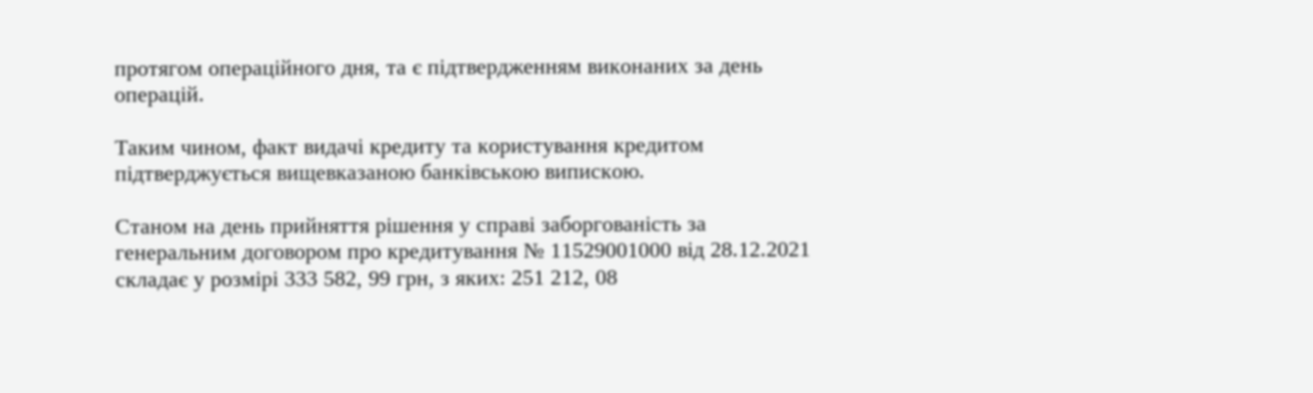протягом операційного дня, та є підтвердженням виконаних за день операцій.

Таким чином, факт видачі кредиту та користування кредитом підтверджується вищевказаною банківською випискою.

Станом на день прийняття рішення у справі заборгованість за генеральним договором про кредитування № 11529001000 від 28.12.2021 складає у розмірі 333 582, 99 грн, з яких: 251 212, 08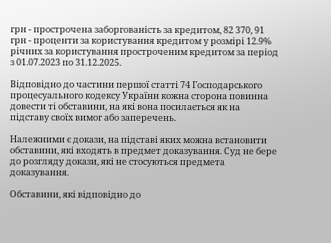грн - прострочена заборгованість за кредитом, 82 370, 91 грн - проценти за користування кредитом у розмірі 12.9% річних за користування простроченим кредитом за період з 01.07.2023 по 31.12.2025.

Відповідно до частини першої статті 74 Господарського процесуального кодексу України кожна сторона повинна довести ті обставини, на які вона посилається як на підставу своїх вимог або заперечень.

Належними є докази, на підставі яких можна встановити обставини, які входять в предмет доказування. Суд не бере до розгляду докази, які не стосуються предмета доказування.

Обставини, які відповідно до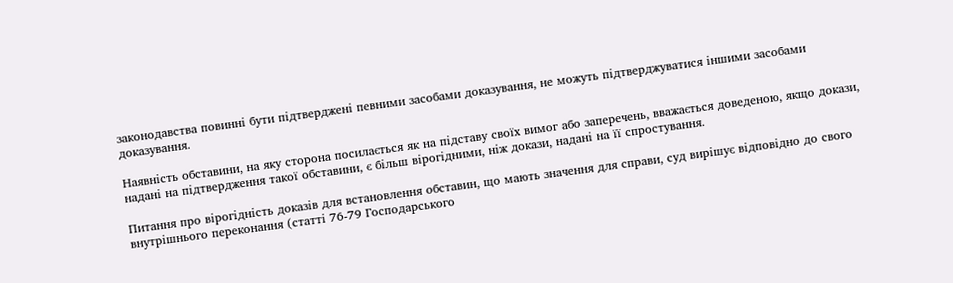законодавства повинні бути підтверджені певними засобами доказування, не можуть підтверджуватися іншими засобами доказування.

Наявність обставини, на яку сторона посилається як на підставу своїх вимог або заперечень, вважається доведеною, якщо докази, надані на підтвердження такої обставини, є більш вірогідними, ніж докази, надані на її спростування.

Питання про вірогідність доказів для встановлення обставин, що мають значення для справи, суд вирішує відповідно до свого внутрішнього переконання (статті 76-79 Господарського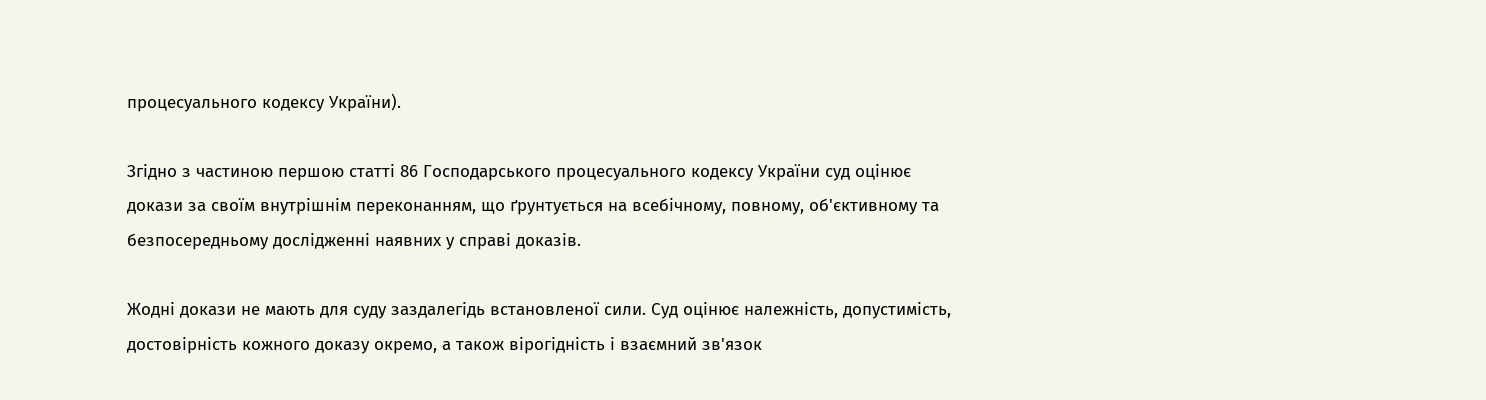процесуального кодексу України).

Згідно з частиною першою статті 86 Господарського процесуального кодексу України суд оцінює докази за своїм внутрішнім переконанням, що ґрунтується на всебічному, повному, об'єктивному та безпосередньому дослідженні наявних у справі доказів.

Жодні докази не мають для суду заздалегідь встановленої сили. Суд оцінює належність, допустимість, достовірність кожного доказу окремо, а також вірогідність і взаємний зв'язок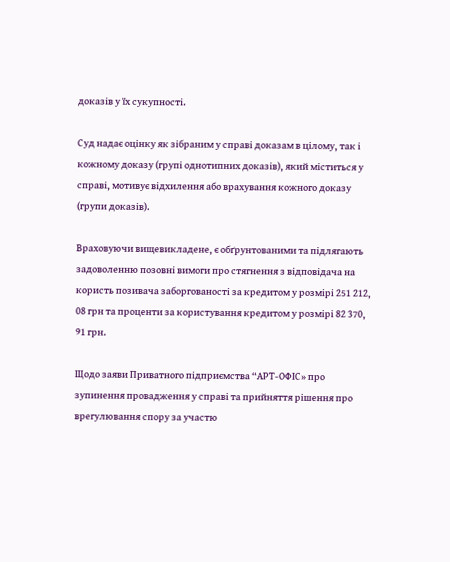доказів у їх сукупності.

Суд надає оцінку як зібраним у справі доказам в цілому, так і кожному доказу (групі однотипних доказів), який міститься у справі, мотивує відхилення або врахування кожного доказу (групи доказів).

Враховуючи вищевикладене, є обґрунтованими та підлягають задоволенню позовні вимоги про стягнення з відповідача на користь позивача заборгованості за кредитом у розмірі 251 212, 08 грн та проценти за користування кредитом у розмірі 82 370, 91 грн.

Щодо заяви Приватного підприємства “АРТ-ОФІС» про зупинення провадження у справі та прийняття рішення про врегулювання спору за участю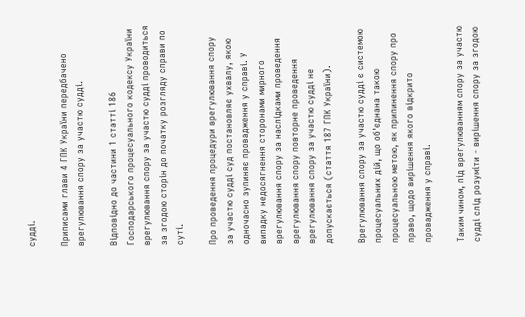судді.

Приписами глави 4 ГПК України передбачено врегулювання спору за участю судді.

Відповідно до частини 1 статті 186 Господарського процесуального кодексу України врегулювання спору за участю судді проводиться за згодою сторін до початку розгляду справи по суті.

Про проведення процедури врегулювання спору за участю судді суд постановляє ухвалу, якою одночасно зупиняє провадження у справі. У випадку недосягнення сторонами мирного врегулювання спору за наслідками проведення врегулювання спору повторне проведення врегулювання спору за участю судді не допускається (стаття 187 ГПК України).

Врегулювання спору за участю судді є системою процесуальних дій, що об'єднана такою процесуальною метою, як припинення спору про право, щодо вирішення якого відкрито провадження у справі.

Таким чином, під врегулюванням спору за участю судді слід розуміти - вирішення спору за згодою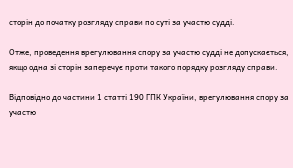сторін до початку розгляду справи по суті за участю судді.

Отже, проведення врегулювання спору за участю судді не допускається, якщо одна зі сторін заперечує проти такого порядку розгляду справи.

Відповідно до частини 1 статті 190 ГПК України, врегулювання спору за участю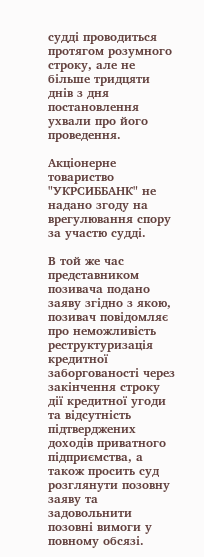судді проводиться протягом розумного строку, але не більше тридцяти днів з дня постановлення ухвали про його проведення.

Акціонерне товариство "УКРСИББАНК" не надано згоду на врегулювання спору за участю судді.

В той же час представником позивача подано заяву згідно з якою, позивач повідомляє про неможливість реструктуризація кредитної заборгованості через закінчення строку дії кредитної угоди та відсутність підтверджених доходів приватного підприємства, а також просить суд розглянути позовну заяву та задовольнити позовні вимоги у повному обсязі.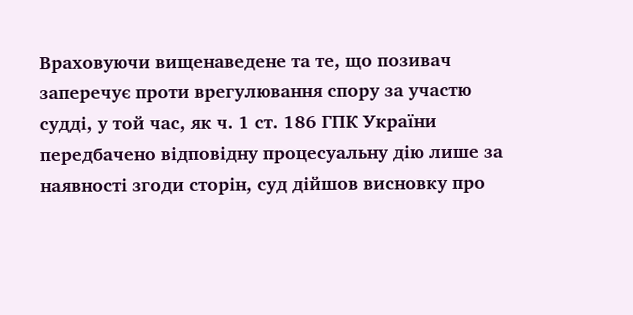Враховуючи вищенаведене та те, що позивач заперечує проти врегулювання спору за участю судді, у той час, як ч. 1 ст. 186 ГПК України передбачено відповідну процесуальну дію лише за наявності згоди сторін, суд дійшов висновку про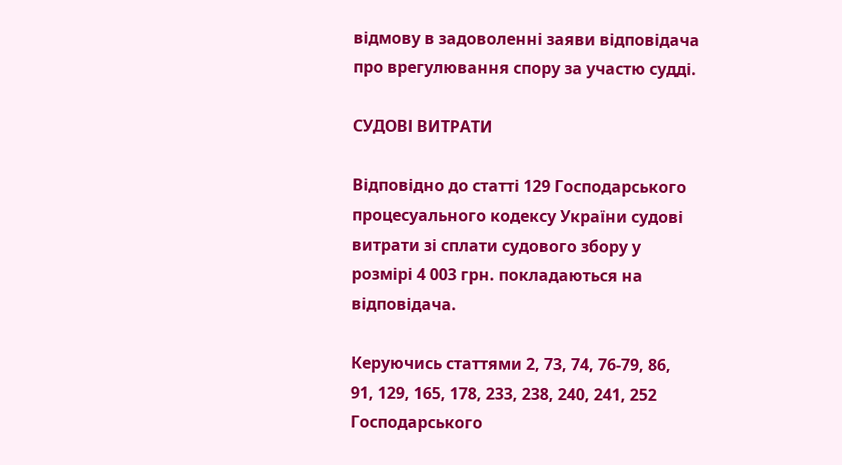відмову в задоволенні заяви відповідача про врегулювання спору за участю судді.

СУДОВІ ВИТРАТИ

Відповідно до статті 129 Господарського процесуального кодексу України судові витрати зі сплати судового збору у розмірі 4 003 грн. покладаються на відповідача.

Керуючись статтями 2, 73, 74, 76-79, 86, 91, 129, 165, 178, 233, 238, 240, 241, 252 Господарського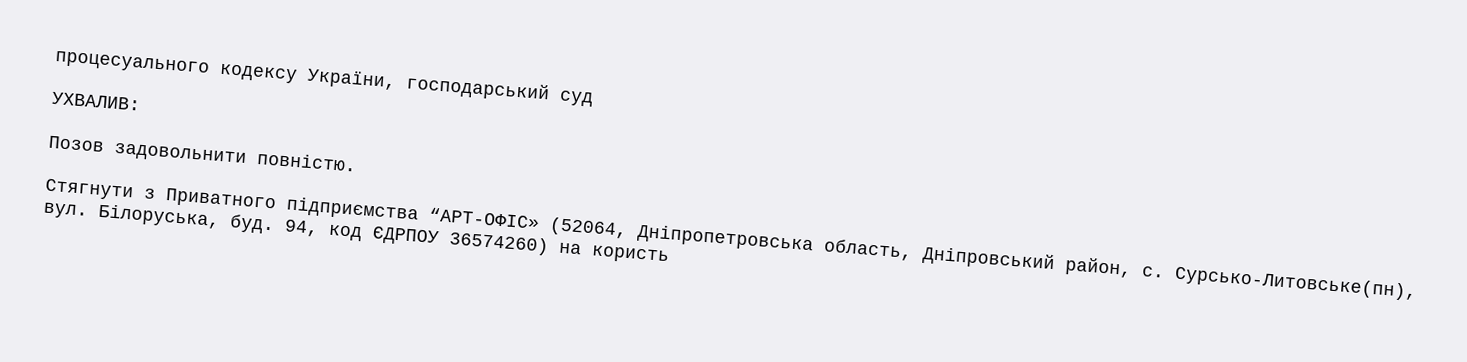процесуального кодексу України, господарський суд

УХВАЛИВ:

Позов задовольнити повністю.

Стягнути з Приватного підприємства “АРТ-ОФІС» (52064, Дніпропетровська область, Дніпровський район, с. Сурсько-Литовське(пн), вул. Білоруська, буд. 94, код ЄДРПОУ 36574260) на користь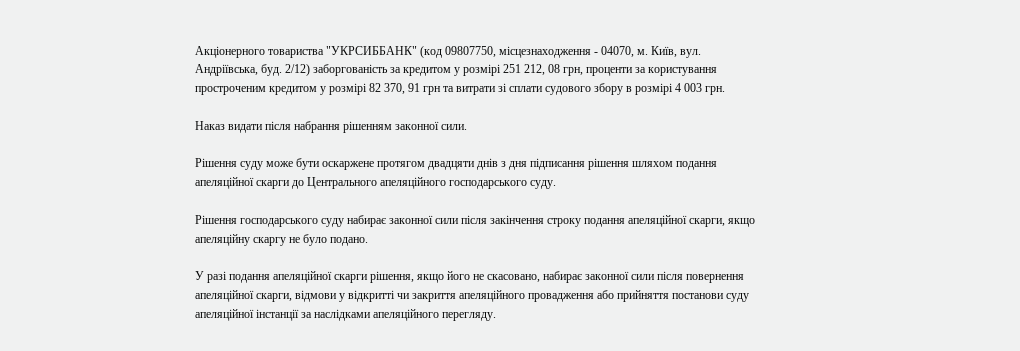Акціонерного товариства "УКРСИББАНК" (код 09807750, місцезнаходження - 04070, м. Київ, вул. Андріївська, буд. 2/12) заборгованість за кредитом у розмірі 251 212, 08 грн, проценти за користування простроченим кредитом у розмірі 82 370, 91 грн та витрати зі сплати судового збору в розмірі 4 003 грн.

Наказ видати після набрання рішенням законної сили.

Рішення суду може бути оскаржене протягом двадцяти днів з дня підписання рішення шляхом подання апеляційної скарги до Центрального апеляційного господарського суду.

Рішення господарського суду набирає законної сили після закінчення строку подання апеляційної скарги, якщо апеляційну скаргу не було подано.

У разі подання апеляційної скарги рішення, якщо його не скасовано, набирає законної сили після повернення апеляційної скарги, відмови у відкритті чи закриття апеляційного провадження або прийняття постанови суду апеляційної інстанції за наслідками апеляційного перегляду.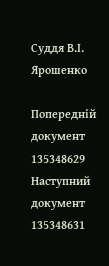Суддя В.І. Ярошенко

Попередній документ
135348629
Наступний документ
135348631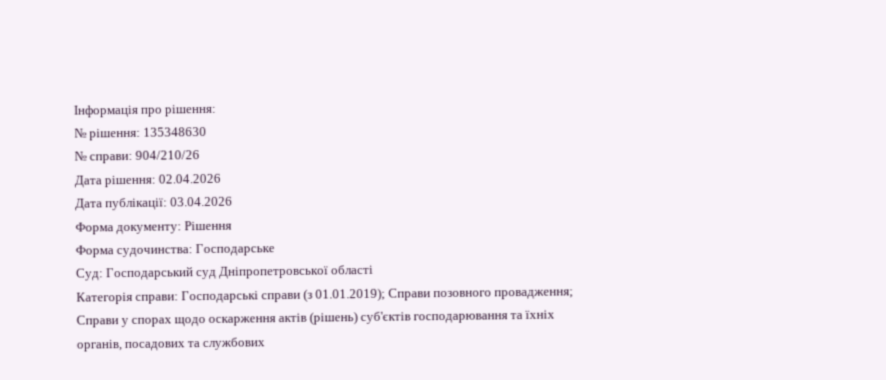Інформація про рішення:
№ рішення: 135348630
№ справи: 904/210/26
Дата рішення: 02.04.2026
Дата публікації: 03.04.2026
Форма документу: Рішення
Форма судочинства: Господарське
Суд: Господарський суд Дніпропетровської області
Категорія справи: Господарські справи (з 01.01.2019); Справи позовного провадження; Справи у спорах щодо оскарження актів (рішень) суб'єктів господарювання та їхніх органів, посадових та службових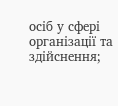осіб у сфері організації та здійснення;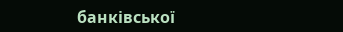банківської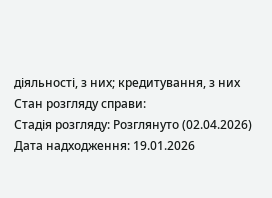діяльності, з них; кредитування, з них
Стан розгляду справи:
Стадія розгляду: Розглянуто (02.04.2026)
Дата надходження: 19.01.2026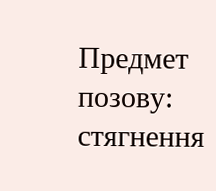Предмет позову: стягнення